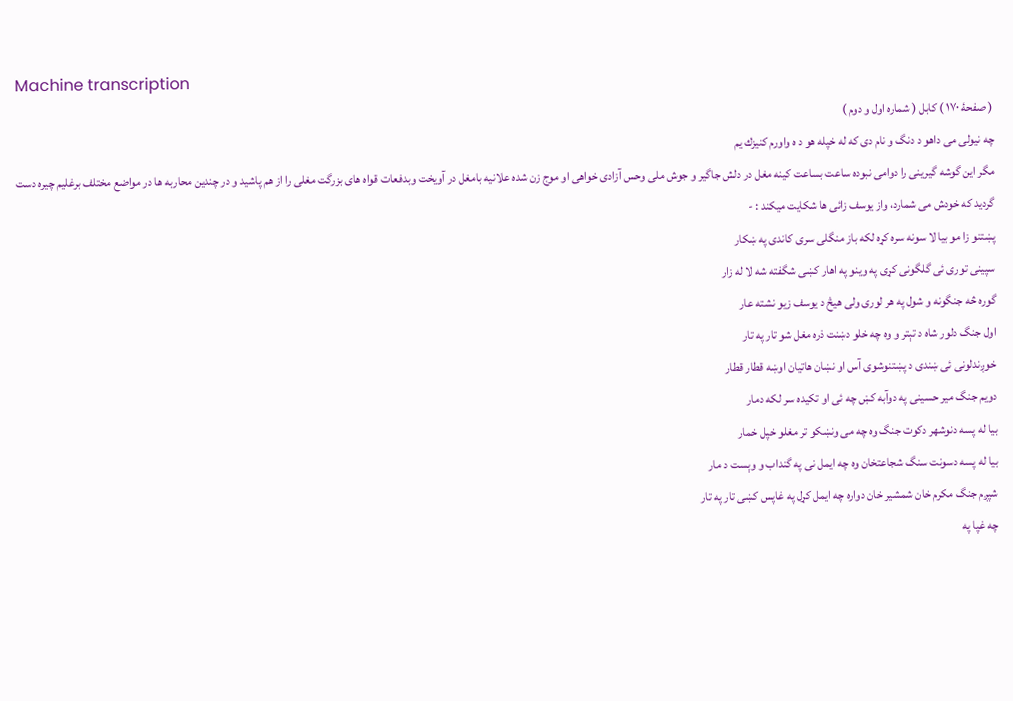Machine transcription
( صفحهٔ ۱۷۰ ) کابل ( شماره اول و دوم )
چه نیولی می داهو د دنگ و نام دی که له خپله هو د ه واورم كنيزك يم
مگر این گوشه گیرینی را دوامی نبوده ساعت بساعت كينه مغل در دلش جاگیر و جوش ملی وحس آزادی خواهی او موج زن شده علانیه بامغل در آویخت وبدفعات قواه های بزرگت مغلی را از هم پاشید و در چندین محاربه ها در مواضع مختلف برغلیم چیره دست گردید که خودش می شمارد، واز یوسف زائی ها شکایت میکند : -
پښتنو زا مو بيا لا سونه سره كړه لكه باز منگلی سری كاندی په ښكار
سپینی توری ئی گلگونی کړی په وينو په اهار كښی شگفته شه لا له زار
گوره څه جنگونه و شول په هر لوری ولی هيڅ د يوسف زيو نشته عار
اول جنگ دلور شاه د تېتر و وه چه خلو دښنت ذره مغل شو تار په تار
خوږندلونی ئی ښندی د پښتنوشوی آس او نښان هاتیان اوښه قطار قطار
دويم جنگ مير حسينی په دوآبه کښ چه ئی او تكيده سر لكه دمار
بيا له پسه دنوشهر دكوت جنگ وه چه می ونښکو تر مغلو خپل خمار
بيا له پسه دسونت سنگ شجاعتخان وه چه ايمل نی په گنداب و وېست د مار
شپږم جنگ مکرم خان شمشیر خان دواره چه ایمل کړل په غاپس کښی تار په تار
چه غپا په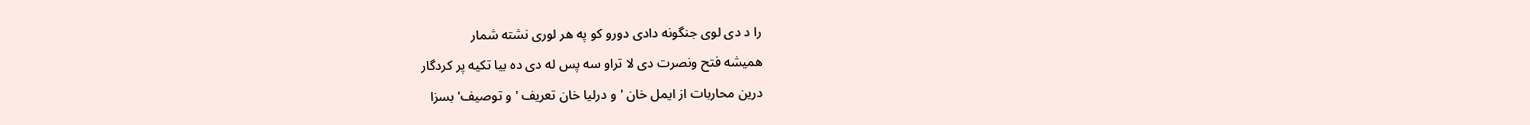را د دی لوی جنگونه دادی دورو کو په هر لوری نشته شمار
همیشه فتح ونصرت دی لا تراو سه پس له دی ده بیا تکیه پر کردگار
درین محاربات از ایمل خان 'و درلیا خان تعریف ' و توصیف' بسزا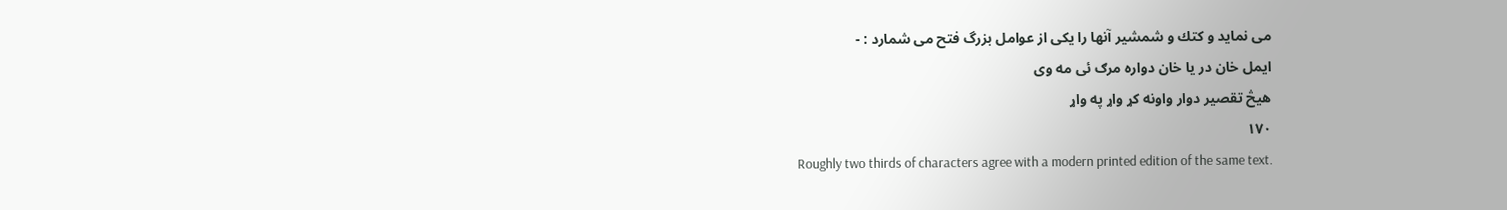می نماید و کتك و شمشیر آنها را یکی از عوامل بزرگ فتح می شمارد : -
ايمل خان در يا خان دواره مرګ ئی مه وی
هیڅ تقصیر دوار واونه کړ واړ په واړ
۱۷۰
Roughly two thirds of characters agree with a modern printed edition of the same text.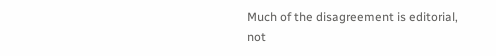Much of the disagreement is editorial, not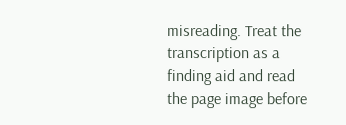misreading. Treat the transcription as a finding aid and read the page image before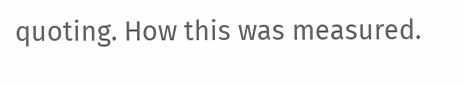quoting. How this was measured.